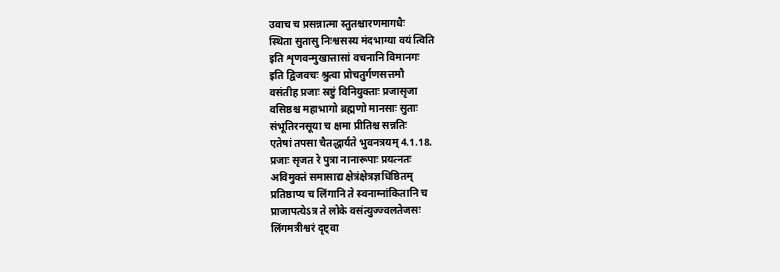उवाच च प्रसन्नात्मा स्तुतश्चारणमागधैः
स्थिता सुतासु निःश्वसस्य मंदभाग्या वयं त्विति
इति शृणवन्मुखात्तासां वचनानि विमानगः
इति द्विजवचः श्रुत्वा प्रोचतुर्गणसत्तमौ
वसंतीह प्रजाः स्रष्टुं विनियुक्ताः प्रजासृजा
वसिष्ठश्च महाभागो ब्रह्मणो मानसाः सुताः
संभूतिरनसूया च क्षमा प्रीतिश्च सन्नतिः
एतेषां तपसा चैतद्धार्यते भुवनत्रयम् 4.1.18.
प्रजाः सृजत रे पुत्रा नानारूपाः प्रयत्नतः
अविमुक्तं समासाद्य क्षेत्रंक्षेत्रज्ञधिष्ठितम्
प्रतिष्ठाप्य च लिंगानि ते स्वनाम्नांकितानि च
प्राजापत्येऽत्र ते लोके वसंत्युज्ज्वलतेजसः
लिंगमत्रीश्वरं दृष्ट्वा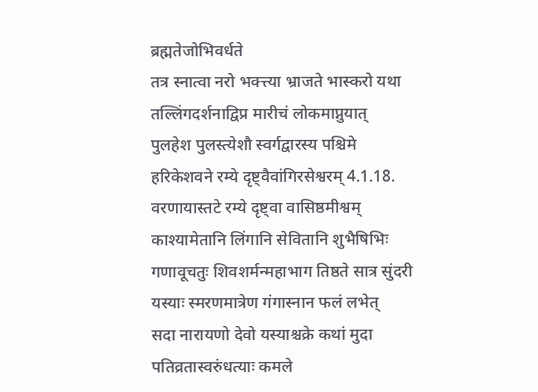ब्रह्मतेजोभिवर्धते
तत्र स्नात्वा नरो भक्त्त्या भ्राजते भास्करो यथा
तल्लिंगदर्शनाद्विप्र मारीचं लोकमाप्नुयात्
पुलहेश पुलस्त्येशौ स्वर्गद्वारस्य पश्चिमे
हरिकेशवने रम्ये दृष्ट्वैवांगिरसेश्वरम् 4.1.18.
वरणायास्तटे रम्ये दृष्ट्वा वासिष्ठमीश्वम्
काश्यामेतानि लिंगानि सेवितानि शुभैषिभिः
गणावूचतुः शिवशर्मन्महाभाग तिष्ठते सात्र सुंदरी
यस्याः स्मरणमात्रेण गंगास्नान फलं लभेत्
सदा नारायणो देवो यस्याश्चक्रे कथां मुदा
पतिव्रतास्वरुंधत्याः कमले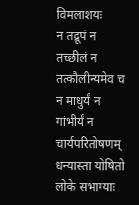विमलाशयः
न तद्रूपं न तच्छीलं न तत्कौलीन्यमेव च
न माधुर्यं न गांभीर्यं न चार्यपरितोषणम्
धन्यास्ता योषितो लोके सभाग्याः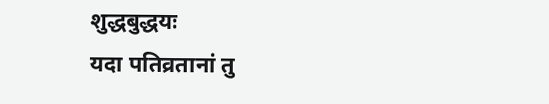शुद्धबुद्धयः
यदा पतिव्रतानां तु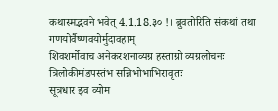कथास्मद्भवने भवेत् 4.1.18.३० !। ब्रुवतोरिति संकथां तथा गणयोर्वैष्णवयोर्मुदावहाम्
शिवशर्मोवाच अनेकरशनाव्यग्र हस्ताग्रो व्यग्रलोचनः
त्रिलोकीमंडपस्तंभ सन्निभोभाभिरावृतः
सूत्रधार इव व्योम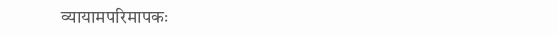व्यायामपरिमापकः